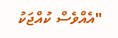"އެއްވެސް ކުއްޖަކު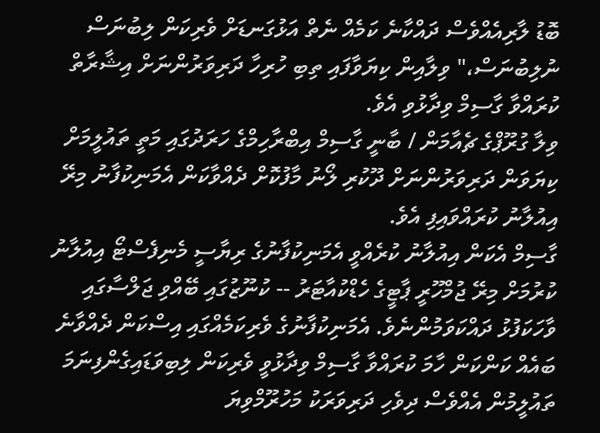ބޮޑު ލާރިއެއްވެސް ދައްކާނެ ކަމެއް ނެތް އަޅުގަނޑަށް ވެރިކަން ލިބުނަސް ނުލިބުނަސް،" ވިލާއިން ކިޔަވާފައި ތިބި ހުރިހާ ދަރިވަރުންނަށް އިޝާރާތް ކުރައްވާ ގާސިމް ވިދާޅުވި އެވެ.
ވިލާ ގުރޫޕްގެ ޗެއާމަން / ބާނީ ގާސިމް އިބްރާހިމްގެ ހަރަދުގައި މަތީ ތައުލީމަށް ކިޔަވަން ދަރިވަރުންނަށް ދޫކުރި ލޯނު މާފުކޮށް ދެއްވާކަން އެމަނިކުފާނު މިރޭ އިއުލާނު ކުރައްވައިފި އެވެ.
ގާސިމް އެކަން އިއުލާނު ކުރެއްވީ އެމަނިކުފާނުގެ ރިޔާސީ މެނިފެސްޓޯ އިއުލާނު ކުރުމަށް މިރޭ ޖުމްހޫރީ ޕާޓީގެ ހެޑްކުއާޓަރު -- ކުނޫޒުގައި ބޭއްވި ޖަލްސާގައި ވާހަކަފުޅު ދައްކަވަމުންނެވެ. އެމަނިކުފާނުގެ ވެރިކަމެއްގައި އިސްކަން ދެއްވާނެ ބައެއް ކަންކަން ހާމަ ކުރައްވާ ގާސިމް ވިދާޅުވީ ވެރިކަން ލިބިވަޑައިގެންފިނަމަ ތައުލީމުން އެއްވެސް ދިވެހި ދަރިވަރަކު މަހުރޫމްވިޔަ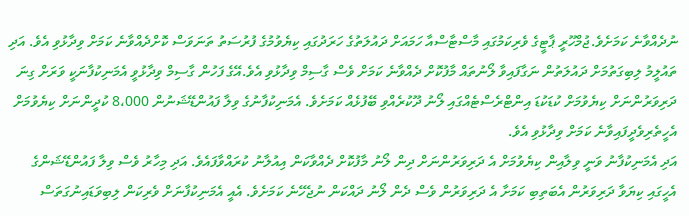ނުދެއްވާނެ ކަމަށެވެ.ޖުމްހޫރީ ޕާޓީގެ ވެރިކަމުގައި މާސްޓާސްއާ ހަމައަށް ދައުލަތުގެ ހަރަދުގައި ކިޔެވުމުގެ ފުރުސަތު ތަނަވަސް ކޮށްދެއްވާނެ ކަމަށް ވިދާޅުވި އެވެ. އަދި ތައުލީމު ލިބިގަތުމަށް ދައުލަތުން ނަގާފައިވާ ލޯނުތައް މާފުކޮށް ދެއްވާނެ ކަމަށް ވެސް ގާސިމް ވިދާޅުވި އެވެ.އޭގެ ފަހުން ގާސިމް ވިދާޅުވީ އެމަނިކުފާނަކީ ވަރަށް ގިނަ ދަރިވަރުންނަށް ކިޔެވުމަށް ކުޑަކުޑަ އިންޓްރެސްޓެއްގައި ލޯނު ދޫކުރެއްވި ބޭފުޅެއް ކަމަށެވެ. އެމަނިކުފާނުގެ ވިލާ ފައުންޑޭޝަނުން 8،000 ކުދީންނަށް ކިޔެވުމަށް އެހީތެރިވެދީފައިވާނެ ކަމަށް ވިދާޅުވި އެވެ.
އަދި އެމަނިކުފާނު ވަނީ ވިލާއިން ކިޔެވުމަށް އެ ދަރިވަރުންނަށް ދިން ލޯނު މާފުކޮށް ދެއްވާކަން އިއުލާނު ކުރައްވާފައެވެ. އަދި މިހާރު ވެސް ވިލާ ފައުންޑޭޝަންގެ އެހީގައި ކިޔަވާ ދަރިވަރުން އެބަތިބި ކަމަށާ އެ ދަރިވަރުން ވެސް ދެން ލޯނު ދައްކަން ނުޖެހޭނެ ކަމަށެވެ. އެއީ އެމަނިކުފާނަށް ވެރިކަން ލިބިވަޑައިނުގަތަސް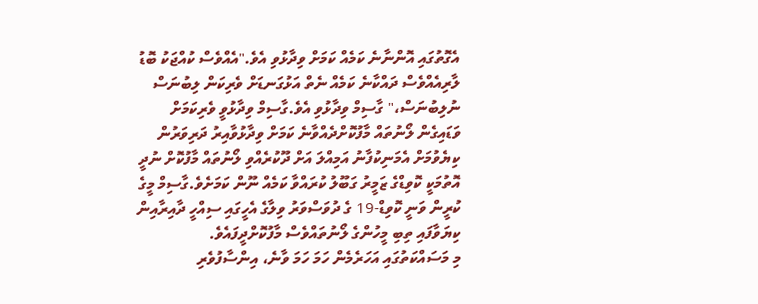އެގޮތުގައި އޮންނާނެ ކަމެއް ކަމަށް ވިދާޅުވި އެވެ."އެއްވެސް ކުއްޖަކު ބޮޑު ލާރިއެއްވެސް ދައްކާނެ ކަމެއް ނެތް އަޅުގަނޑަށް ވެރިކަން ލިބުނަސް ނުލިބުނަސް،" ގާސިމް ވިދާޅުވި އެވެ.ގާސިމް ވިދާޅުވީ ވެރިކަމަށް ވަޑައިގެން ލޯނުތައް މާފުކޮށްދެއްވާނެ ކަމަށް ވިދާޅުވާއިރު ދަރިވަރުން ކިޔެވުމަށް އެމަނިކުފާނު އަމިއްލަ އަށް ދޫކުރެއްވި ލޯނުތައް މާފުކޮށް ނުދީ އޮތުމަކީ ކޮވިޑްގެ ޒަމީރު ގަބޫލު ކުރައްވާ ކަމެއް ނޫން ކަމަށެވެ.ގާސިމް މީގެ ކުރީން ވަނީ ކޮވިޑް-19 ގެ ދުވަސްވަރު ވިލާގެ އެހީގައި ސިއްހީ ދާއިރާއިން ކިޔަވާފައި ތިބި މީހުންގެ ލޯނުތައްވެސް މާފުކޮށްދީފައެވެ.
މި މަސައްކަތުގައި އަހަރެމެން ހަމަ ހަމަ ވާނެ، އިންސާފުވެރި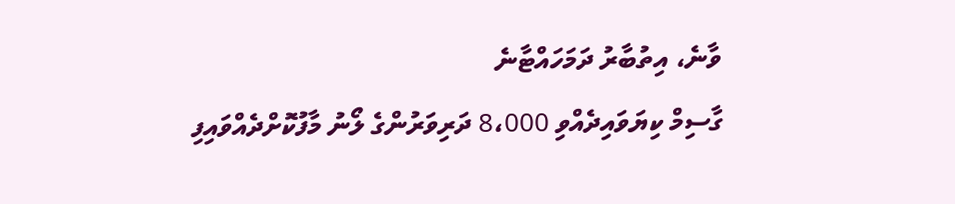ވާނެ، އިތުބާރު ދަމަހައްޓާނެ
ގާސިމް ކިޔަވައިދެއްވި 8،000 ދަރިވަރުންގެ ލޯނު މާފުކޮށްދެއްވައިފި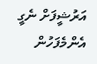އަރުޝީފަށް ނެގީ
އެންމެފަހުން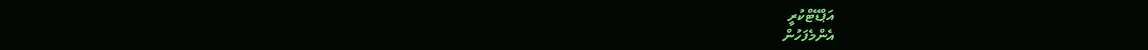އަޕްޑޭޓްކުރީ
އެންމެފަހުން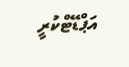އަޕްޑޭޓްކުރީ